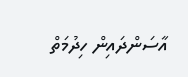އާސަންދައިން ހިދުމަތް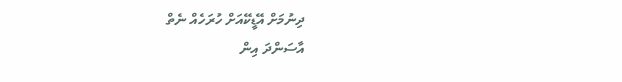ދިނުމަށް އޭޑީކޭއަށް ހުރަހެއް ނެތް
އާސަންދަ އިން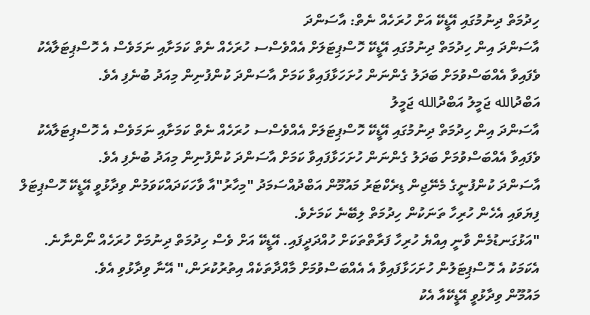ހިދުމަތް ދިނުމުގައި އޭޑީކޭ އަށް ހުރަހެއް ނެތް: އާސަންދަ
އާސަންދަ އިން ހިދުމަތް ދިނުމުގައި އޭޑީކޭ ހޮސްޕިޓަލަށް އެއްވެސްސ ހުރަހެއް ނެތް ކަމަށާއި ނަމަވެސް އެ ހޮސްޕިޓަލާއެކު ވެފައިވާ އެއްބަސްވުމަށް ބަދަލު ގެންނަން ހުށަހަޅާފައިވާ ކަމަށް އާސަންދަ ކުންފުނިން މިއަދު ބުނެފި އެވެ.
އަބްދުالله ޖަމީލު އަބްދުالله ޖަމީލު
އާސަންދަ އިން ހިދުމަތް ދިނުމުގައި އޭޑީކޭ ހޮސްޕިޓަލަށް އެއްވެސްސ ހުރަހެއް ނެތް ކަމަށާއި ނަމަވެސް އެ ހޮސްޕިޓަލާއެކު ވެފައިވާ އެއްބަސްވުމަށް ބަދަލު ގެންނަން ހުށަހަޅާފައިވާ ކަމަށް އާސަންދަ ކުންފުނިން މިއަދު ބުނެފި އެވެ.
އާސަންދަ ކުންފުނީގެ މެނޭޖިން ޑިރެކްޓަރު މައުމޫން އަބްދުއްސަމަދު "މިހާރު"އާ ވާހަކަދައްކަވަމުން ވިދާޅުވީ އޭޑީކޭ ހޮސްޕިޓަލް ފިޔަވައި އެހެން ހުރިހާ ތަނަކުން ހިދުމަތް ލިބޭނެ ކަމަށެވެ.
"އަޅުގަނޑުމެން ވާނީ އިއްޔެ ހުރިހާ ފަރާތްތަކަށް ހުއްދަދީފައި. އޭޑީކޭ އަށް ވެސް ހިދުމަތް ދިނުމަށް ހުރަހެއް ނޯންނާނެ. އެކަމަކު އެ ހޮސްޕިޓަލުން ހުށަހަޅާފައިވާ އެ އެއްބަސްވުމަށް މާއްދާތަކެއް އިތުރުކުރަން،" އޭނާ ވިދާޅުވި އެވެ.
މައުމޫން ވިދާޅުވީ އޭޑީކޭއާ އެކު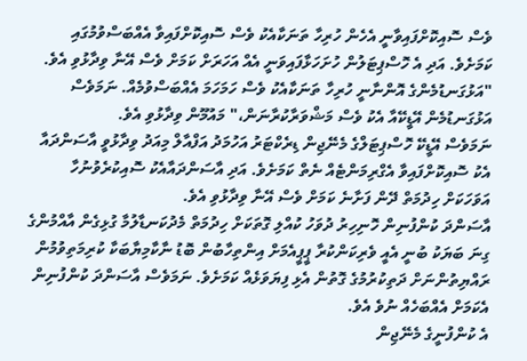ވެސް ސޮއިކޮށްފައިވާނީ އެހެން ހުރިހާ ތަނަކާއެކު ވެސް ސޮއިކޮށްފައިވާ އެއްބަސްވުމުގައި ކަމަށެވެ. އަދި އެ ހޮސްޕިޓަލުން ހުށަހަޅާފައިވަނީ އެއް އަހަރަށް ކަމަށް ވެސް އޭނާ ވިދާޅުވި އެވެ.
"އަޅުގަނޑުމެންގެ އޮންނާނީ ހުރިހާ ތަނަކާއެކު ވެސް ހަމަހަމަ އެއްބަސްވުމެއް. ނަމަވެސް އަޅުގަނޑުމެން އޭޑީކޭއާ އެކު ވެސް މަޝްވަރާކުރާނަން،" މައުމޫން ވިދާޅުވި އެވެ.
ނަމަވެސް އޭޑީކޭ ހޮސްޕިޓަލްގެ މެނޭޖިން ޑިރެކްޓަރު އަހުމަދު އަފްއާލް މިއަދު ވިދާޅުވީ އާސަންދައާ އެކު ސޮއިކޮށްފައިވާ އެގްރިމަންޓެއް ނެތް ކަމަށެވެ. އަދި އާސަންދައާއެކު ސޮއިކުރެވުނުހާ އަވަހަކަށް ހިދުމަތް ދޭން ފަށާނެ ކަމަށް ވެސް އޭނާ ވިދާޅުވި އެވެ.
އާސަންދަ ކުންފުނިން ހޮނިހިރު ދުވަހު ކުއްލި ގޮތަކަށް ހިދުމަތް މެދުކަނޑާލުމާ ގުޅިގެން އާއްމުންގެ ގިނަ ބަޔަކު ބުނީ އެއީ ވެރިކަންކުރާ ޕީޕީއެމަށް އިންތިހާބުން ބޮޑު ނާކާމިޔާބަކާ ކުރިމަތިވުމުން ރައްޔިތުންނަށް ދަތިކުރުމުގެ ގޮތުން އެޅި ފިޔަވަޅެއް ކަމަށެވެ. ނަމަވެސް އާސަންދަ ކުންފުނިން އެކަމަށް އެއްބަހެއް ނުވެ އެވެ.
އެ ކުންފުނީގެ މެނޭޖިން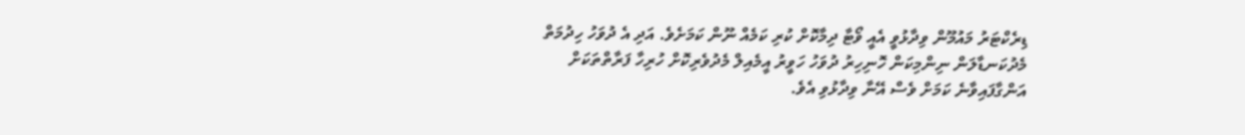ޑިރެކްޓަރު މައުމޫން ވިދާޅުވީ އެއީ ވޯޓާ ދިމާކޮށް ކުރި ކަމެއް ނޫން ކަމަށެވެ. އަދި އެ ދުވަހު ހިދުމަތް މެދުކަނޑާލަން ނިންމިކަން ހޮނިހިރު ދުވަހު ހަވީރު އީމެއިލް މެދުވެރިކޮށް ހުރިހާ ފަރާތްތަކަށް އަންގާފައިވާނެ ކަމަށް ވެސް އޭނާ ވިދާޅުވި އެވެ.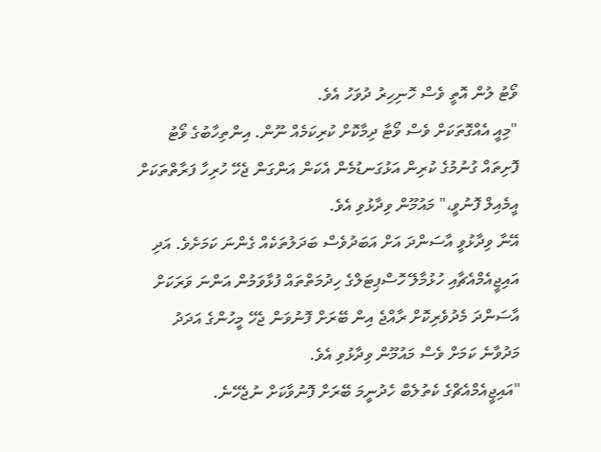ވޯޓު ލުން އޮތީ ވެސް ހޮނިހިރު ދުވަހު އެވެ.
"މިއީ އެއްގޮތަކަށް ވެސް ވޯޓާ ދިމާކޮށް ކުރިކަމެއް ނޫން. އިންތިހާބުގެ ވޯޓު ފޮށިތައް ގުނުމުގެ ކުރިން އަޅުގަނޑުމެން އެކަން އަންގަން ޖެހޭ ހުރިހާ ފަރާތްތަކަށް އީމެއިލް ފޮނުވީ،" މައުމޫން ވިދާޅުވި އެވެ.
އޭނާ ވިދާޅުވީ އާސަންދަ އަށް އަބަދުވެސް ބަދަލުތަކެއް ގެންނަ ކަމަށެވެ. އަދި އައިޖީއެމްއެޗާއި ހުޅުމާލޭ ހޮސްޕިޓަލްގެ ހިދުމަތްތައް ފުޅާވަމުން އަންނަ ވަރަކަށް އާސަންދަ މެދުވެރިކޮށް ރާއްޖެ އިން ބޭރަށް ފޮނުވަން ޖެހޭ މީހުންގެ އަދަދު މަދުވާނެ ކަމަށް ވެސް މައުމޫން ވިދާޅުވި އެވެ.
"އައިޖީއެމްއެޗްގެ ކެތުލެބް ހެދުނީމަ ބޭރަށް ފޮނުވާކަށް ނުޖެހޭނެ.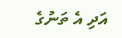އަދި އެ ތަނުގެ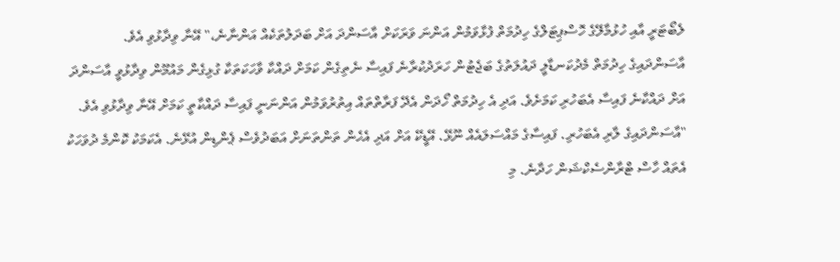ލެބޯޓަރީ އާއި ހުޅުމާލޭގެ ހޮސްޕިޓަލްގެ ހިދުމަތް ފުޅާވަމުން އަންނަ ވަރަކަށް އާސަންދަ އަށް ބަދަލުތަކެއް އަންނާނެ،" އޭނާ ވިދާޅުވި އެވެ.
އާސަންދައިގެ ހިދުމަތް މެދުކަނޑާލީ ދައުލަތުގެ ބަޖެޓުން ހަރަދުކުރާނެ ފައިސާ ނެތިގެން ކަމަށް ދައްކާ ވާހަކަތަކާ ގުޅިގެން މައުމޫން ވިދާޅުވީ އާސަންދަ އަށް ދައްކާނެ ފައިސާ އެބަހުރި ކަމަށެވެ. އަދި އެ ހިދުމަތް ހޯދަން އެދޭ ފަރާތްތައް އިތުރުވަމުން އަންނަނީ ފައިސާ ދައްކާތީ ކަމަށް އޭނާ ވިދާޅުވި އެވެ.
"އާސަންދައިގެ ލާރި އެބަހުރި. ފައިސާގެ މައްސަލައެއް ނޫޅޭ. އޭޑީކޭ އަށް އަދި އެހެން ތަންތަނަށް އަބަދުވެސް ޕެންޑިން އުޅޭނެ. އެކަމަކު ކޮންމެ ދުވަހަކު އެތައް ހާސް ޓްރާންސެކްޝަން ހަދާނެ. މި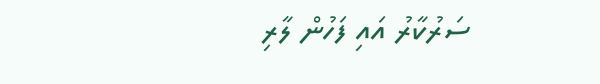ސަރުކާރު އައި ފަހުން ލާރި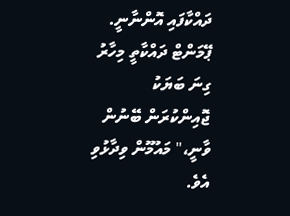ދައްކާފައި އޮންނާނީ. ޕޭމަންޓް ދައްކާތީ މިހާރު ގިނަ ބަޔަކު ޖޮއިންކުރަން ބޭނުން ވާނީ،" މައުމޫން ވިދާޅުވި އެވެ.